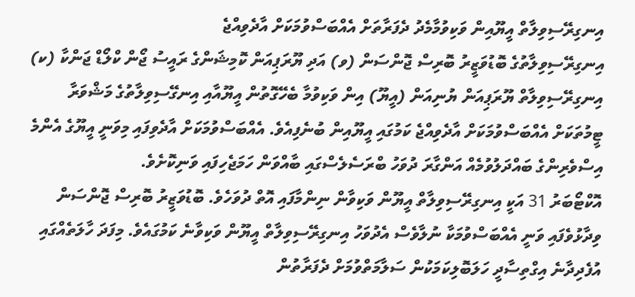އިނގިރޭސިވިލާތް އީޔޫއިން ވަކިވުމާމެދު ދެފަރާތަށް އެއްބަސްވުމަކަށް އާދެވިއްޖެ
އިނގިރޭސިވިލާތުގެ ބޮޑުވަޒީރު ބޮރިސް ޖޮންސަން (ވ) އަދި ޔޫރަޕިއަން ކޮމިޝަންގެ ރައީސު ޖޯން ކްލޯޑް ޖަންކާ (ކ)
އިނގިރޭސިވިލާތް ޔޫރަޕިއަން ޔުނިއަން (އީޔޫ) އިން ވަކިވުމާ ބެހޭގޮތުން އީޔޫއާއި އިނގޭސިވިލާތުގެ މަޝްވަރާ ޓީމުތަކަށް އެއްބަސްވުމަކަށް އާދެވިއްޖެ ކަމުގައި އީޔޫއިން ބުނެފިއެވެ. އެއްބަސްވުމަކަށް އާދެވިފައި މިވަނީ އީޔޫގެ އެންމެ އިސްވެރިންގެ ބައްދަލުވުމެއް އަންގާރަ ދުވަހު ބްރަސެލެސްގައި ބާއްވަން ހަމަޖެހިފައި ވަނިކޮށެވެ.
އޮކްޓޯބަރު 31 އަކީ އިނގިރޭސިވިލާތް އީޔޫން ވަކިވާން ނިންމާފައި އޮތް ދުވަހެވެ. ބޮޑުވަޒީރު ބޮރިސް ޖޮންސަން ވިދާޅުވެފައި ވަނީ އެއްބަސްވުމަކާ ނުލާވެސް އެދުވަހު އިނގިރޭސިވިލާތް އީޔޫން ވަކިވާނެ ކަމުގައެވެ. މިފަދަ ހާލަތެއްގައި އުފެދިދާނެ އިގްތިސާދީ ހަލަބޮލިކަމަކުން ސަލާމަތްވުމަށް ދެފަރާތުން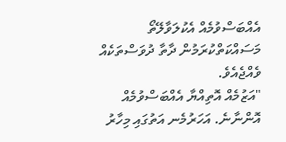އެއްބަސްވުމެއް އެކުލަވާލޭތޯ މަސައްކަތްކުރަމުން ދާތާ ދުވަސްތަކެއް ވެއްޖެއެވެ.
"އަޒުމެއް އޮތިއްޔާ އެއްބަސްވުމެއް އޮންނާނެ. އަހަރުމެނ އަތުގައި މިހާރު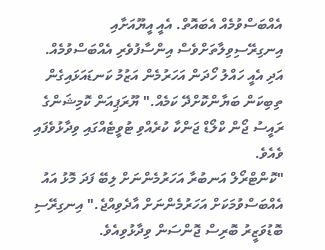އެއްބަސްވުމެއް އެބައޮތް. އެއީ އީޔޫއަށާއި އިނގިރޭސިވިލާތަށްވެސް އިންސާފުވެރި އެއްބަސްވުމެއް. އަދި އެއީ ހައްލު ހޯދަން އަހަރުމެން އަޒުމު ކަނޑައަޅައިގެން ތިބިކަން ބަޔާންކޮށްދޭ ކަމެއް." ޔޫރަޕިއަން ކޮމިޝަންގެ ރައީސު ޖޯން ކްލޯޑް ޖަންކާ ކުރެއްވި ޓުވީޓެއްގައި ވިދާޅުވެފައި ވެއެވެ.
"ކޮންޓްރޯލް އަނބުރާ އަހަރުމެންނަށް ލިބޭ ފަދަ މޮޅު އައު އެއްބަސްވުމަކަށް އަހަރުމެންނަށް އާދެވިއްޖެ." އިނގިރޭސި ބޮޑުވަޒީރު ބޮރިސް ޖޮންސަން ވިދާޅުވިއެވެ.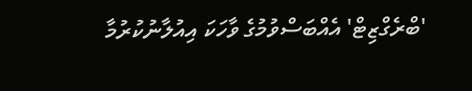'ބްރެގްޒިޓް' އެއްބަސްވުމުގެ ވާހަކަ އިއުލާނުކުރުމާ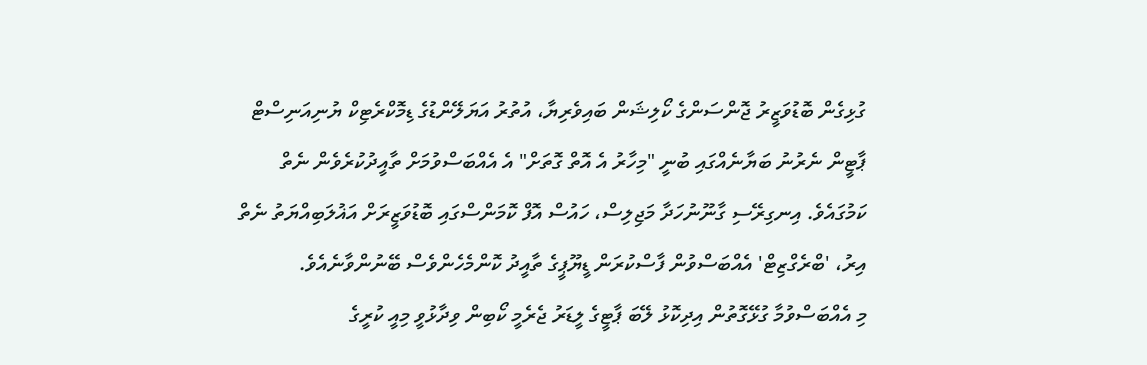ގުޅިގެން ބޮޑުވަޒީރު ޖޮންސަންގެ ކޯލިޝަން ބައިވެރިޔާ، އުތުރު އަޔަލޭންޑުގެ ޑިމޮކްރެޓިކް ޔުނިއަނިސްޓް ޕާޓީން ނެރުނު ބަޔާނެއްގައި ބުނީ "މިހާރު އެ އޮތް ގޮތަށް" އެ އެއްބަސްވުމަށް ތާއީދުކުރެވެން ނެތް ކަމުގައެވެ. އިނގިރޭސި ގާނޫނުހަދާ މަޖިލިސް، ހައުސް އޮފް ކޮމަންސްގައި ބޮޑުވަޒީރަށް އަޣުލަބިއްޔަތު ނެތް އިރު، 'ބްރެގްޒިޓް' އެއްބަސްވުން ފާސްކުރަން ޑީޔޫޕީގެ ތާއީދު ކޮންމެހެންވެސް ބޭނުންވާނެއެވެ.
މި އެއްބަސްވުމާ ގުޅޭގޮތުން އިދިކޮޅު ލޭބަ ޕާޓީގެ ލީޑަރު ޖެރެމީ ކޯބިން ވިދާޅުވީ މިއީ ކުރީގެ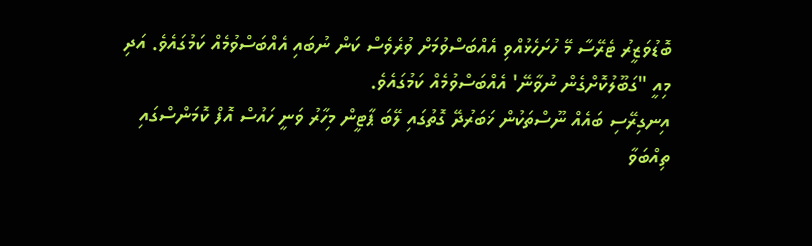ބޮޑުވަޒީރު ޓެރޭސާ މޭ ހުށަހެޅުއްވި އެއްބަސްވުމަށް ވުރެވެސް ކަން ނުބައި އެއްބަސްވުމެއް ކަމުގައެވެ. އަދި މިއީ "ގަބޫލުކޮށްގެން ނުވާނޭ' އެއްބަސްވުމެއް ކަމުގައެވެ.
އިނގިރޭސި ބައެއް ނޫސްތަކުން ޚަބަރުދޭ ގޮތުގައި ލޭބަ ޕާޓީން މިހާރު ވަނީ ހައުސް އޮފް ކޮމަންސްގައި ތިއްބަވާ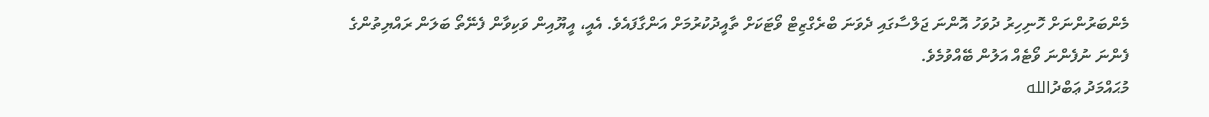މެންބަރުންނަށް ހޮނިހިރު ދުވަހު އޮންނަ ޖަލްސާގައި ދެވަނަ ބްރެގްޒިޓް ވޯޓަކަށް ތާއީދުކުރުމަށް އަންގާފައެވެ. އެއީ، އީޔޫއިން ވަކިވާން ފެނޭތޯ ބަލަން ރައްޔިތުންގެ ފެންނަ ނުފެންނަ ވޯޓެއް އަލުން ބޭއްވުމެވެ.
މުޙައްމަދު ޢަބްދުالله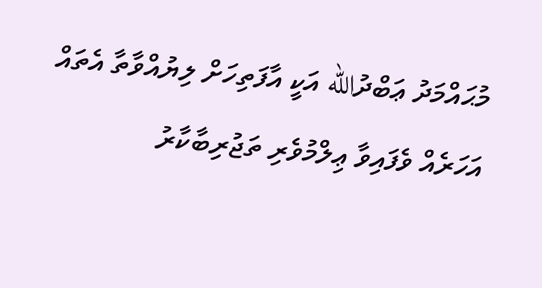މުޙައްމަދު ޢަބްދުالله އަކީ އާފަތިހަށް ލިޔުއްވާތާ އެތައް އަހަރެއް ވެފައިވާ ޢިލްމުވެރި ތަޖުރިބާކާރު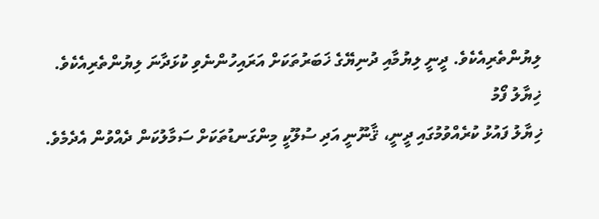ލިޔުންތެރިއެކެވެ. ދީނީ ލިޔުމާއި ދުނިޔޭގެ ޚަބަރުތަކަށް އަރައިހުންނެވި ކުޅަދާނަ ލިޔުންތެރިއެކެވެ.
ޚިޔާލު ފޯމު
ޚިޔާލު ފައުޅު ކުރެއްވުމުގައި ދީނީ، ޤާނޫނީ އަދި ސުލޫކީ މިންގަނޑުތަކަށް ސަމާލުކަން ދެއްވުން އެދެމެވެ.